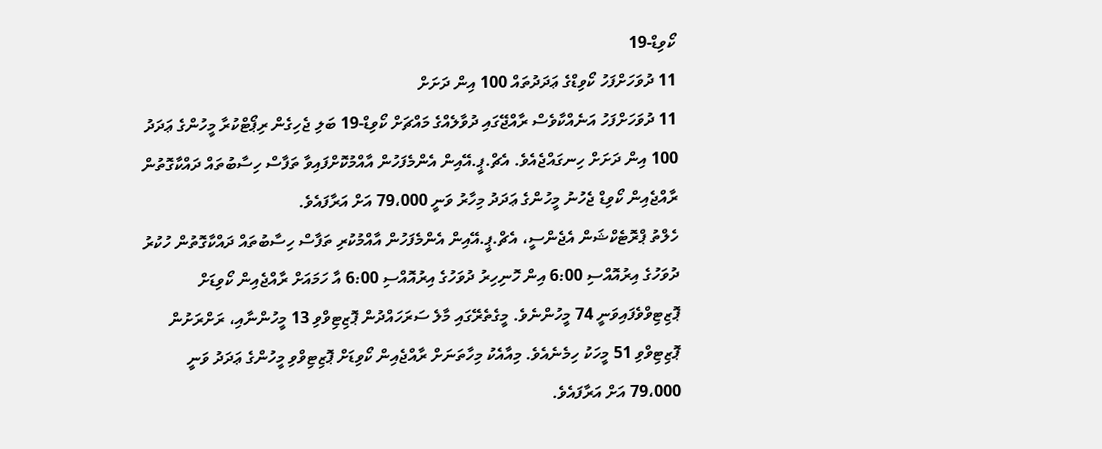ކޯވިޑް-19
11 ދުވަހަށްފަހު ކޯވިޑްގެ ޢަދަދުތައް 100 އިން ދަށަށް
11 ދުވަހަށްފަހު އަނެއްކާވެސް ރާއްޖޭގައި ދުވާލެއްގެ މައްޗަށް ކޯވިޑް-19 ބަލި ޖެހިގެން ރިޕޯޓްކުރާ މީހުންގެ ޢަދަދު 100 އިން ދަށަށް ހިނގައްޖެއެވެ. އެޗް.ޕީ.އޭއިން އެންމެފަހުން އާއްމުކޮށްފައިވާ ތަފާސް ހިސާބުތައް ދައްކާގޮތުން ރާއްޖެއިން ކޯވިޑް ޖެހުނު މީހުންގެ ޢަދަދު މިހާރު ވަނީ 79،000 އަށް އަރާފައެވެ.
ހެލްތު ޕްރޮޓެކްޝަން އެޖެންސީ، އެޗް.ޕީ.އޭއިން އެންމެފަހުން އާއްމުކުރި ތަފާސް ހިސާބުތައް ދައްކާގޮތުން ހުކުރު ދުވަހުގެ އިރުއޮއްސި 6:00 އިން ހޮނިހިރު ދުވަހުގެ އިރުއޮއްސި 6:00 އާ ހަމައަށް ރާއްޖެއިން ކޯވިޑަށް ޕޮޒިޓިވްވެފައިވަނީ 74 މީހުންނެވެ. މީގެތެރޭގައި މާލެ ސަރަހައްދުން ޕޮޒިޓިވްވި 13 މީހުންނާއި، ރަށްރަށުން ޕޮޒިޓިވްވި 51 މީހަކު ހިމެނެއެވެ. މިއާއެކު މިހާތަނަށް ރާއްޖެއިން ކޯވިޑަށް ޕޮޒިޓިވްވި މީހުންގެ ޢަދަދު ވަނީ 79،000 އަށް އަރާފައެވެ.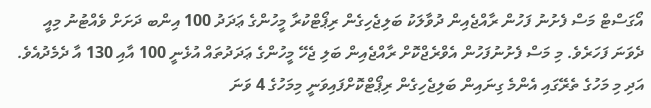އޯގަސްޓް މަސް ފެށުނު ފަހުން ރާއްޖެއިން ދުވާލަކު ބަލިޖެހިގެން ރިޕޯޓްކުރާ މީހުންގެ ޢަދަދު 100 އިންބ ދަށަށް ވެއްޓުނު މިއީ ދެވަނަ ފަހަރެވެ. މި މަސް ފެށުނުފަހުން އެވްރެޖްކޮށް ރާއްޖެއިން ބަލި ޖެހޭ މީހުންގެ ޢަދަދުތައް އުޅެނީ 100 އާއި 130 އާ ދެމެދުއެވެ. އަދި މި މަހުގެ ތެރޭގައި އެންމެ ގިނައިން ބަލިޖެހިގެން ރިޕޯޓްކޮށްފައިވަނީ މިމަހުގެ 4 ވަނަ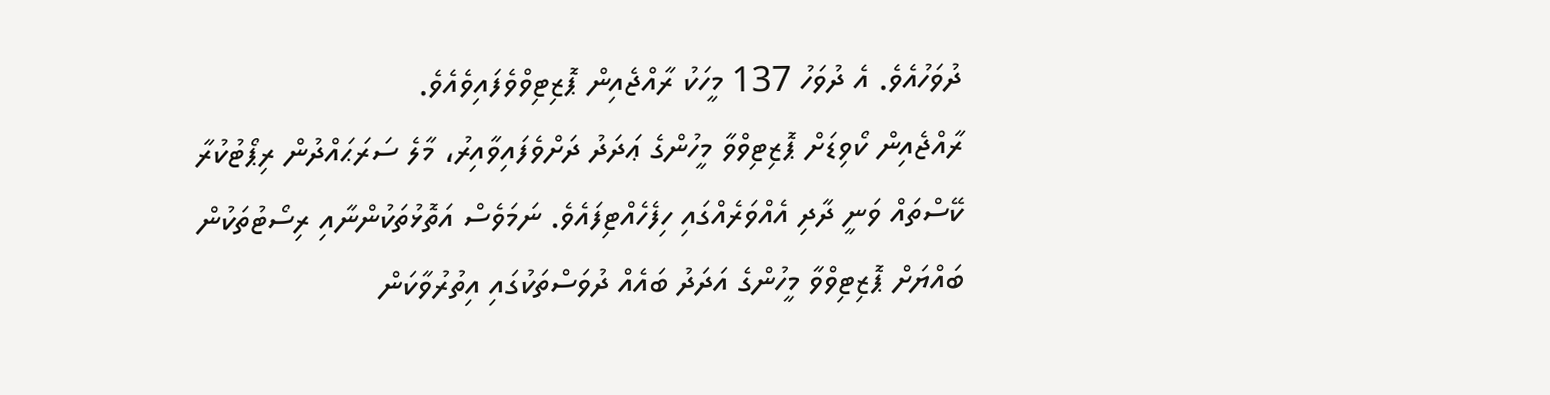ދުވަހުއެވެ. އެ ދުވަހު 137 މީހަކު ރާއްޖެއިން ޕޮޒިޓިވްވެފައިވެއެވެ.
ރާއްޖެއިން ކޯވިޑަށް ޕޮޒިޓިވްވާ މީހުންގެ ޢަދަދު ދަށްވެފައިވާއިރު، މާލެ ސަރަޙައްދުން ރިޕޯޓުކުރާ ކޭސްތައް ވަނީ ދާދި އެއްވަރެއްގައި ހިފެހެއްޓިފައެވެ. ނަމަވެސް އަތޮޅުތަކުންނާއި ރިސޯޓުތަކުން ބައްޔަށް ޕޮޒިޓިވްވާ މީހުންގެ އަދަދު ބައެއް ދުވަސްތަކުގައި އިތުރުވާކަން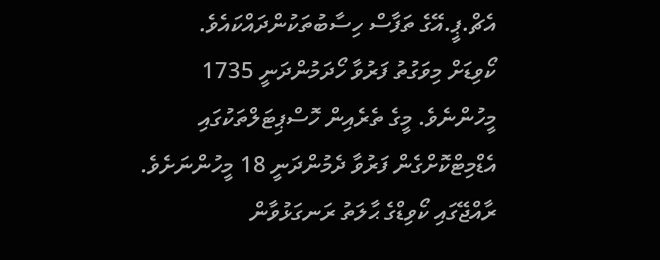އެޗް.ޕީ.އޭގެ ތަފާސް ހިސާބުތަކުންދައްކައެވެ.
ކޯވިޑަށް މިވަގުތު ފަރުވާ ހޯދަމުންދަނީ 1735 މީހުންނެވެ. މީގެ ތެރެއިން ހޮސްޕިޓަލްތަކުގައި އެޑްމިޓްކޮށްގެން ފަރުވާ ދެމުންދަނީ 18 މީހުންނަށެވެ.
ރާއްޖޭގައި ކޯވިޑްގެ ޙާލަތު ރަނގަޅުވާން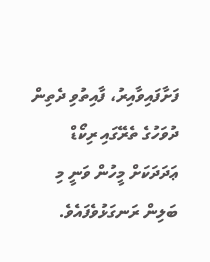ފަށާފައިވާއިރު، ފާއިތުވި ދެތިން ދުވަހުގެ ތެރޭގައި ރިކޯޑް ޢަދަދަކަށް މީހުން ވަނީ މި ބަލިން ރަނގަޅުވެފައެވެ.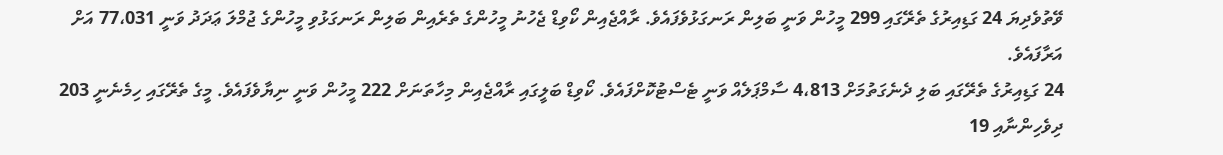ވޭތުވެދިޔަ 24 ގަޑިއިރުގެ ތެރޭގައި 299 މީހުން ވަނީ ބަލިން ރަނގަޅުވެފައެވެ. ރާއްޖެއިން ކޯވިޑް ޖެހުނު މީހުންގެ ތެރެއިން ބަލިން ރަނގަޅުވި މީހުންގެ ޖުމްލަ ޢަދަދު ވަނީ 77،031 އަށް އަރާފައެވެ.
24 ގަޑިއިރުގެ ތެރޭގައި ބަލި ދެނެގަތުމަށް 4،813 ސާމްޕަލެއް ވަނީ ޓެސްޓުކޮށްފައެވެ. ކޯވިޑް ބަލީގައި ރާއްޖެއިން މިހާތަނަށް 222 މީހުން ވަނީ ނިޔާވެފައެވެ. މީގެ ތެރޭގައި ހިމެނެނީ 203 ދިވެހިންނާއި 19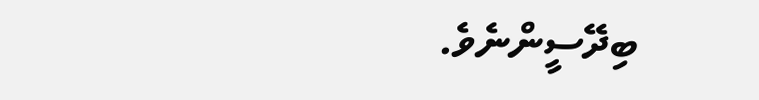ބިދޭސީންނެވެ.